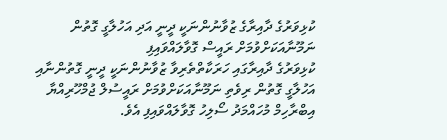ކުޅިވަރުގެ ދާއިރާގެ ޒުވާނުންނަކީ ދީނީ އަދި އަހުލާގީ ގޮތުން ނަމޫނާއަކަށްވުމަށް ރައީސް ގޮވާލައްވައިފި
ކުޅިވަރުގެ ދާއިރާގައި ހަރަކާތްތެރިވާ ޒުވާނުންނަކީ ދީނީ ގޮތުންނާއި އަހުލާގީ ގޮތުން ރިވެތި ނަމޫނާއަކަށްވުމަށް ރައީސުލް ޖުމްހޫރިއްޔާ އިބްރާހިމް މުހައްމަދު ސޯލިހު ގޮވާލައްވައިފި އެވެ.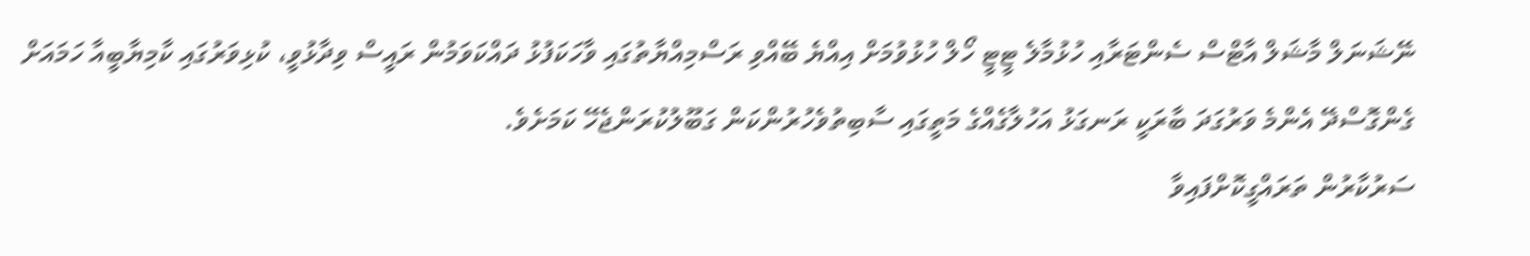ނޭޝަނަލް މާޝަލް އާޓްސް ސެންޓަރާއި ހުޅުމާލެ ޓީޓީ ހޯލް ހުޅުވުމަށް އިއްޔެ ބޭއްވި ރަސްމިއްޔާތުގައި ވާހަކަފުޅު ދައްކަވަމުން ރައީސް ވިދާޅުވީ، ކުޅިވަރުގައި ކާމިޔާބީއާ ހަމައަށް ގެންގޮސްދޭ އެންމެ ވަރުގަދަ ބާރަކީ ރަނގަޅު އަހުލާގެއްގެ މަތީގައި ސާބިތުވެހުރުންކަން ގަބޫލުކުރަންޖެހޭ ކަމަށެވެ.
ސަރުކާރުން ތަރައްގީކޮށްފައިވާ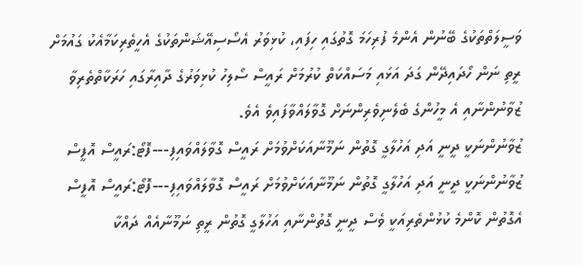ވަސީލަތްތަކުގެ ބޭނުން އެންމެ ފުރިހަމަ ގޮތުގައި ހިފައި، ކުޅިވަރު އެސޯސިއޭޝަންތަކުގެ އެހީތެރިކަމާއެކު ގައުމަށް ރީތި ނަން ހޯދައިދޭން ގަދަ އަޅައި މަސައްކަތް ކުރުމަށް ރައީސް ސޯލިހު ކުޅިވަރުގެ ދާއިރާގައި ހަރަކާތްތެރިވާ ޒުވާނުންނާއި އެ މީހުންގެ ބެލެނިވެރިންނަށް ގޮވާލައްވާފައިވެ އެވެ.
ޒުވާނުންނަކީ ދީނީ އަދި އަހުލާގީ ގޮތުން ނަމޫނާއަކަށްވުމަށް ރައީސް ގޮވާލައްވައިފި---ފޮޓޯ:ރައީސް އޮފީސް
ޒުވާނުންނަކީ ދީނީ އަދި އަހުލާގީ ގޮތުން ނަމޫނާއަކަށްވުމަށް ރައީސް ގޮވާލައްވައިފި---ފޮޓޯ:ރައީސް އޮފީސް
އެގޮތުން ކޮންމެ ކުޅުންތެރިއަކީ ވެސް ދީނީ ގޮތުންނާއި އަހުލާގީ ގޮތުން ރީތި ނަމޫނާއެއް ދައްކާ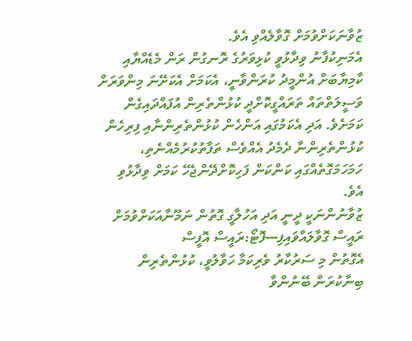ޒުވާނަކަށްވުމަށް ގޮވާލެއްވި އެވެ.
އެމަނިކުފާނު ވިދާޅުވީ ކުޅިވަރުގެ ރޮނގުން ރަން މެޑެއްޔާއި ކާމިޔާބަށް އުންމީދު ކުރަންވާނީ، އެކަމަށް އެކަށޭނަ މިންވަރަށް ވަސީލަތްތައް ތަރައްގީކޮށްދީ ކުޅުންތެރިން އުފައްދައިގެން ކަމަށެވެ. އަދި އެކަމުގައި އަންހެން ކުޅުންތެރިންނާއި ފިރިހެން ކުޅުންތެރިންނާ ދެމެދު އެއްވެސް ތަފާތުކުރުމެއްނެތި، ހަމަހަމަގޮތެއްގައި ކަންކަން ފަހިކޮށްދޭންޖެހޭ ކަމަށް ވިދާޅުވި އެވެ.
ޒުވާނުންނަކީ ދީނީ އަދި އަހުލާގީ ގޮތުން ނަމޫނާއަކަށްވުމަށް ރައީސް ގޮވާލައްވައިފި---ފޮޓޯ:ރައީސް އޮފީސް
އެގޮތުން މި ސަރުކާރު ވެރިކަމާ ހަވާލުވީ، ކުޅުންތެރިން ބިނާކުރަން ބޭނުންވާ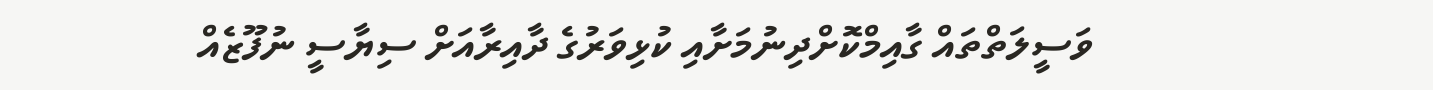ވަސީލަތްތައް ގާއިމްކޮށްދިނުމަށާއި ކުޅިވަރުގެ ދާއިރާއަށް ސިޔާސީ ނުފޫޒެއް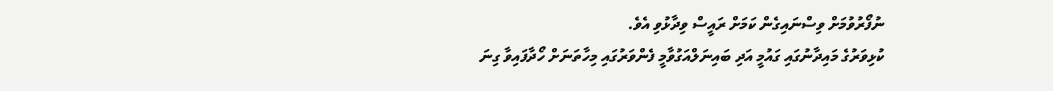ނުފޯރުވުމަށް ވިސްނައިގެން ކަމަށް ރައީސް ވިދާޅުވި އެވެ.
ކުޅިވަރުގެ މައިދާނުގައި ގައުމީ އަދި ބައިނަލްއަގުވާމީ ފެންވަރުގައި މިހާތަނަށް ހޯދާފައިވާ ގިނަ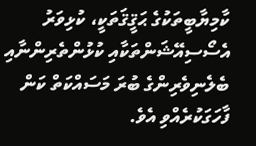ކާމިޔާބީތަކުގެ ޙަޤީޤަތަކީ، ކުޅިވަރު އެސޯސިއޭޝަންތަކާއި ކުޅުންތެރިންނާއި ބެލެނިވެރިންގެ ބުރަ މަސައްކަތް ކަން ފާހަގަކުރެއްވި އެވެ.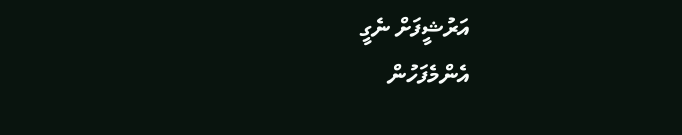އަރުޝީފަށް ނެގީ
އެންމެފަހުން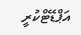އަޕްޑޭޓްކުރީ